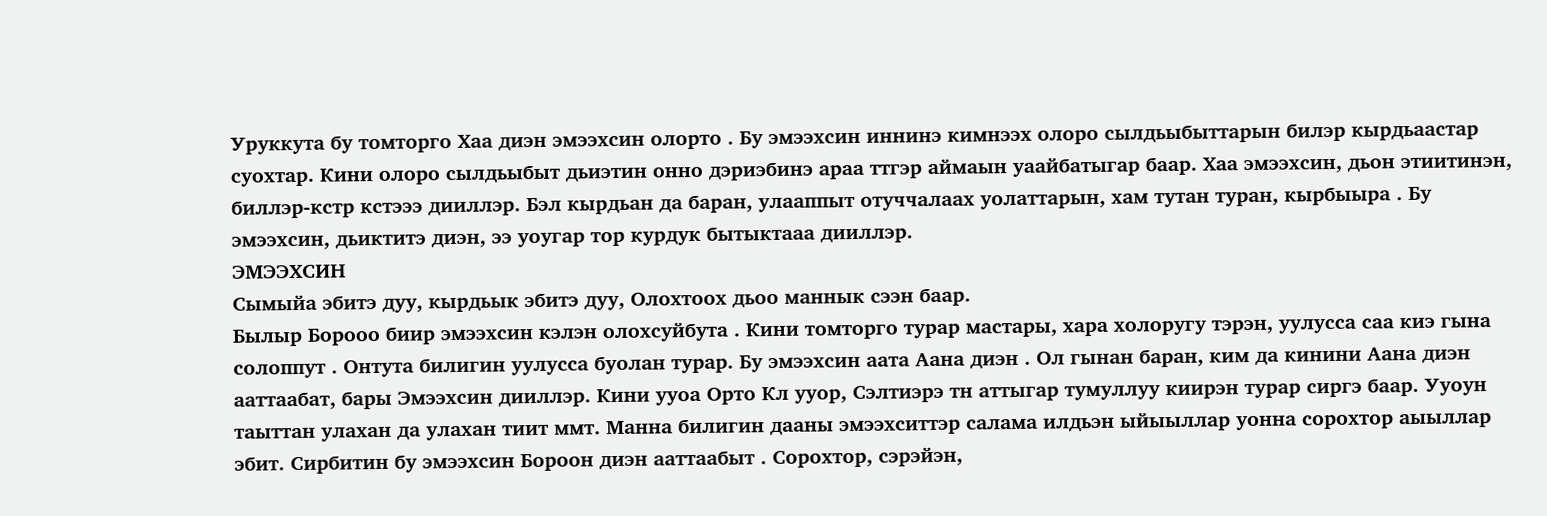Уруккута бу томторго Хаа диэн эмээхсин олорто . Бу эмээхсин иннинэ кимнээх олоро сылдьыбыттарын билэр кырдьаастар суохтар. Кини олоро сылдьыбыт дьиэтин онно дэриэбинэ араа ттгэр аймаын уаайбатыгар баар. Хаа эмээхсин, дьон этиитинэн, биллэр-кстр кстэээ дииллэр. Бэл кырдьан да баран, улааппыт отуччалаах уолаттарын, хам тутан туран, кырбыыра . Бу эмээхсин, дьиктитэ диэн, ээ уоугар тор курдук бытыктааа дииллэр.
ЭМЭЭХСИН
Сымыйа эбитэ дуу, кырдьык эбитэ дуу, Олохтоох дьоо маннык сээн баар.
Былыр Борооо биир эмээхсин кэлэн олохсуйбута . Кини томторго турар мастары, хара холоругу тэрэн, уулусса саа киэ гына солоппут . Онтута билигин уулусса буолан турар. Бу эмээхсин аата Аана диэн . Ол гынан баран, ким да кинини Аана диэн ааттаабат, бары Эмээхсин дииллэр. Кини ууоа Орто Кл ууор, Сэлтиэрэ тн аттыгар тумуллуу киирэн турар сиргэ баар. Ууоун таыттан улахан да улахан тиит ммт. Манна билигин дааны эмээхситтэр салама илдьэн ыйыыллар уонна сорохтор аыыллар эбит. Сирбитин бу эмээхсин Бороон диэн ааттаабыт . Сорохтор, сэрэйэн,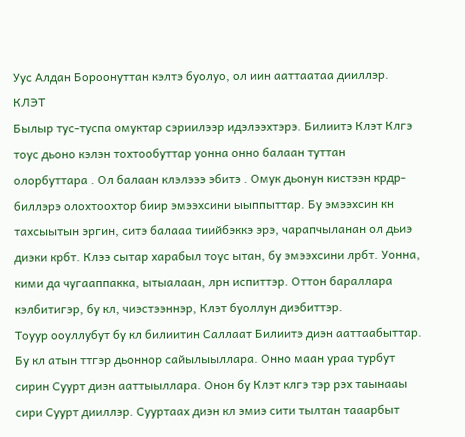Уус Алдан Бороонуттан кэлтэ буолуо, ол иин ааттаатаа дииллэр.
КЛЭТ
Былыр тус-туспа омуктар сэриилээр идэлээхтэрэ. Билиитэ Клэт Клгэ тоус дьоно кэлэн тохтообуттар уонна онно балаан туттан олорбуттара . Ол балаан клэлэээ эбитэ . Омук дьонун кистээн крдр-биллэрэ олохтоохтор биир эмээхсини ыыппыттар. Бу эмээхсин кн тахсыытын эргин, ситэ балааа тиийбэккэ эрэ, чарапчыланан ол дьиэ диэки крбт. Клээ сытар харабыл тоус ытан, бу эмээхсини лрбт. Уонна, кими да чугааппакка, ытыалаан, лрн испиттэр. Оттон бараллара кэлбитигэр, бу кл, чиэстээннэр, Клэт буоллун диэбиттэр.
Тоуур ооуллубут бу кл билиитин Саллаат Билиитэ диэн ааттаабыттар. Бу кл атын ттгэр дьоннор сайылыыллара. Онно маан ураа турбут сирин Суурт диэн ааттыыллара. Онон бу Клэт клгэ тэр рэх таынааы сири Суурт дииллэр. Сууртаах диэн кл эмиэ сити тылтан тааарбыт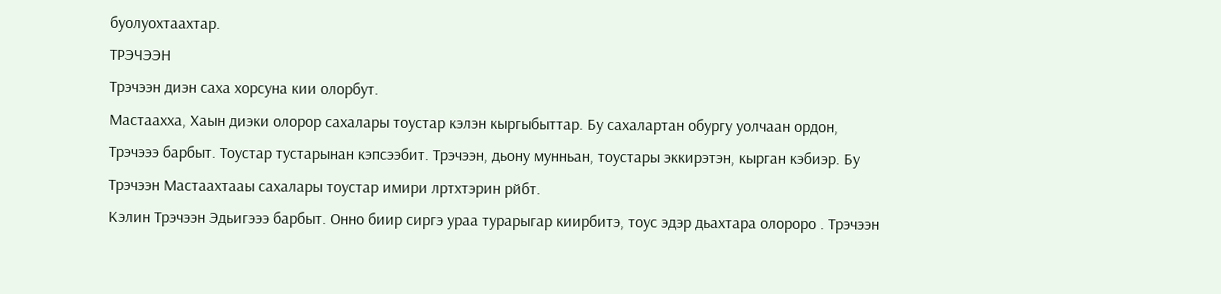буолуохтаахтар.
ТРЭЧЭЭН
Трэчээн диэн саха хорсуна кии олорбут.
Мастаахха, Хаын диэки олорор сахалары тоустар кэлэн кыргыбыттар. Бу сахалартан обургу уолчаан ордон, Трэчэээ барбыт. Тоустар тустарынан кэпсээбит. Трэчээн, дьону мунньан, тоустары эккирэтэн, кырган кэбиэр. Бу Трэчээн Мастаахтааы сахалары тоустар имири лртхтэрин рйбт.
Кэлин Трэчээн Эдьигэээ барбыт. Онно биир сиргэ ураа турарыгар киирбитэ, тоус эдэр дьахтара олороро . Трэчээн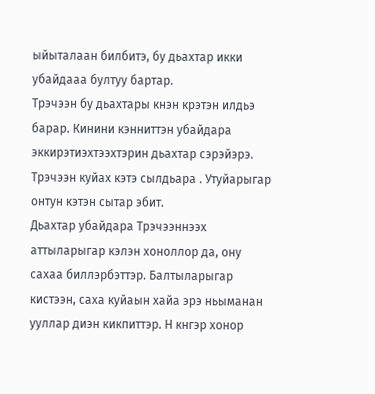ыйыталаан билбитэ, бу дьахтар икки убайдааа бултуу бартар.
Трэчээн бу дьахтары кнэн крэтэн илдьэ барар. Кинини кэнниттэн убайдара эккирэтиэхтээхтэрин дьахтар сэрэйэрэ. Трэчээн куйах кэтэ сылдьара . Утуйарыгар онтун кэтэн сытар эбит.
Дьахтар убайдара Трэчээннээх аттыларыгар кэлэн хоноллор да, ону сахаа биллэрбэттэр. Балтыларыгар кистээн, саха куйаын хайа эрэ ньыманан ууллар диэн кикпиттэр. Н кнгэр хонор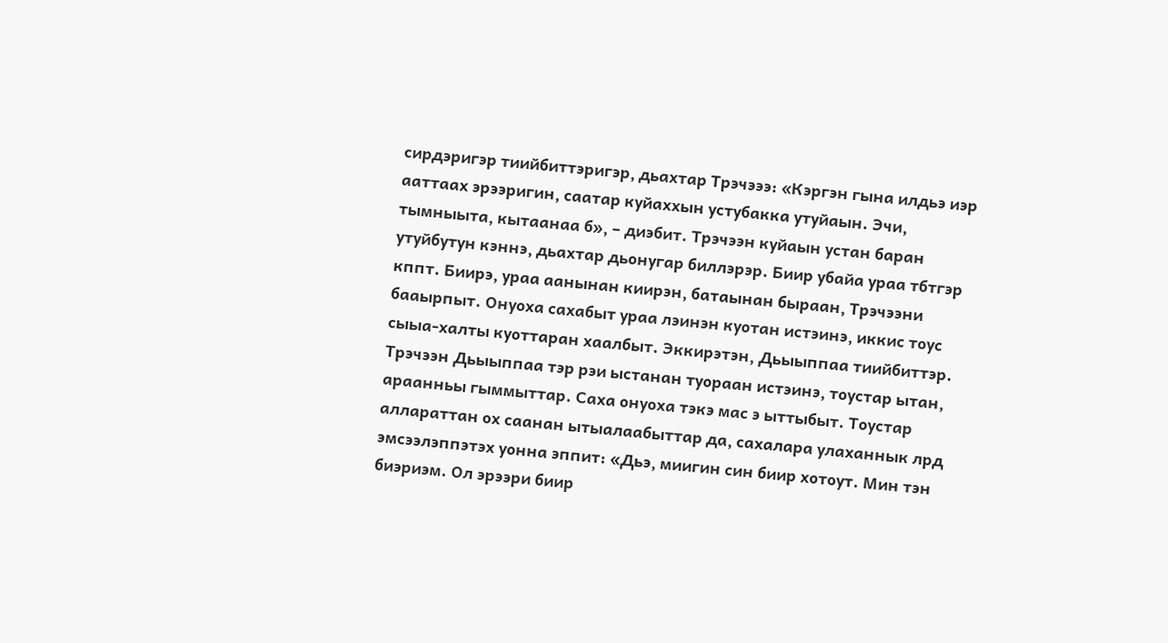сирдэригэр тиийбиттэригэр, дьахтар Трэчэээ: «Кэргэн гына илдьэ иэр ааттаах эрээригин, саатар куйаххын устубакка утуйаын. Эчи, тымныыта, кытаанаа б», – диэбит. Трэчээн куйаын устан баран утуйбутун кэннэ, дьахтар дьонугар биллэрэр. Биир убайа ураа тбтгэр кппт. Биирэ, ураа аанынан киирэн, батаынан быраан, Трэчээни бааырпыт. Онуоха сахабыт ураа лэинэн куотан истэинэ, иккис тоус сыыа-халты куоттаран хаалбыт. Эккирэтэн, Дьыыппаа тиийбиттэр. Трэчээн Дьыыппаа тэр рэи ыстанан туораан истэинэ, тоустар ытан, араанньы гыммыттар. Саха онуоха тэкэ мас э ыттыбыт. Тоустар аллараттан ох саанан ытыалаабыттар да, сахалара улаханнык лрд эмсээлэппэтэх уонна эппит: «Дьэ, миигин син биир хотоут. Мин тэн биэриэм. Ол эрээри биир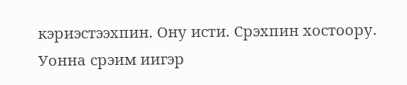кэриэстээхпин. Ону исти. Срэхпин хостоору. Уонна срэим иигэр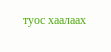туос хаалаах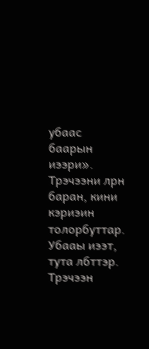убаас баарын иээри». Трэчээни лрн баран, кини кэриэин толорбуттар. Убааы иээт, тута лбттэр.
Трэчээн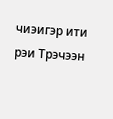чиэигэр ити рэи Трэчээн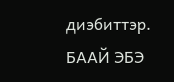диэбиттэр.
БААЙ ЭБЭ